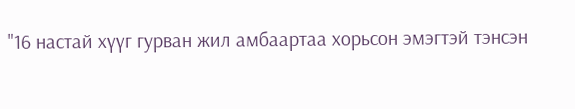"16 настай хүүг гурван жил амбаартаа хорьсон эмэгтэй тэнсэн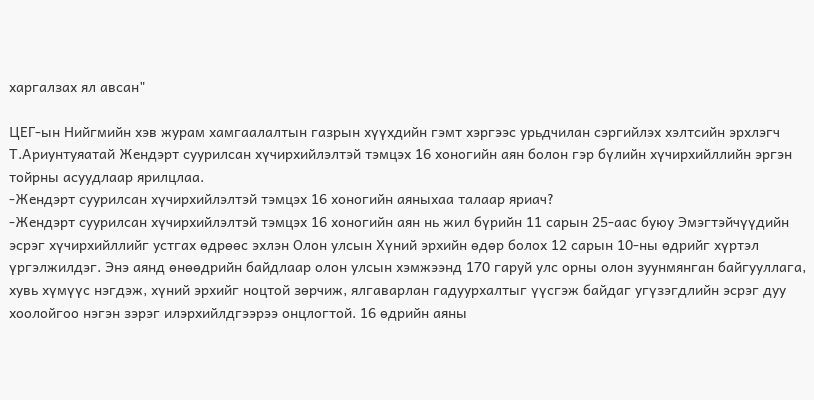харгалзах ял авсан"

ЦЕГ-ын Нийгмийн хэв журам хамгаалалтын газрын хүүхдийн гэмт хэргээс урьдчилан сэргийлэх хэлтсийн эрхлэгч Т.Ариунтуяатай Жендэрт суурилсан хүчирхийлэлтэй тэмцэх 16 хоногийн аян болон гэр бүлийн хүчирхийллийн эргэн тойрны асуудлаар ярилцлаа.
-Жендэрт суурилсан хүчирхийлэлтэй тэмцэх 16 хоногийн аяныхаа талаар яриач?
-Жендэрт суурилсан хүчирхийлэлтэй тэмцэх 16 хоногийн аян нь жил бүрийн 11 сарын 25-аас буюу Эмэгтэйчүүдийн эсрэг хүчирхийллийг устгах өдрөөс эхлэн Олон улсын Хүний эрхийн өдөр болох 12 сарын 10-ны өдрийг хүртэл үргэлжилдэг. Энэ аянд өнөөдрийн байдлаар олон улсын хэмжээнд 170 гаруй улс орны олон зуунмянган байгууллага, хувь хүмүүс нэгдэж, хүний эрхийг ноцтой зөрчиж, ялгаварлан гадуурхалтыг үүсгэж байдаг угүзэгдлийн эсрэг дуу хоолойгоо нэгэн зэрэг илэрхийлдгээрээ онцлогтой. 16 өдрийн аяны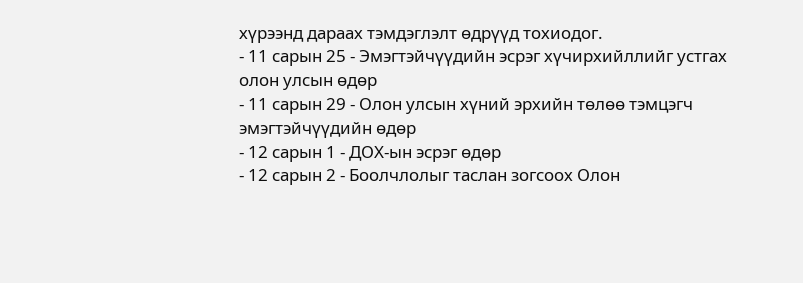хүрээнд дараах тэмдэглэлт өдрүүд тохиодог.
- 11 сарын 25 - Эмэгтэйчүүдийн эсрэг хүчирхийллийг устгах олон улсын өдөр
- 11 сарын 29 - Олон улсын хүний эрхийн төлөө тэмцэгч эмэгтэйчүүдийн өдөр
- 12 сарын 1 - ДОХ-ын эсрэг өдөр
- 12 сарын 2 - Боолчлолыг таслан зогсоох Олон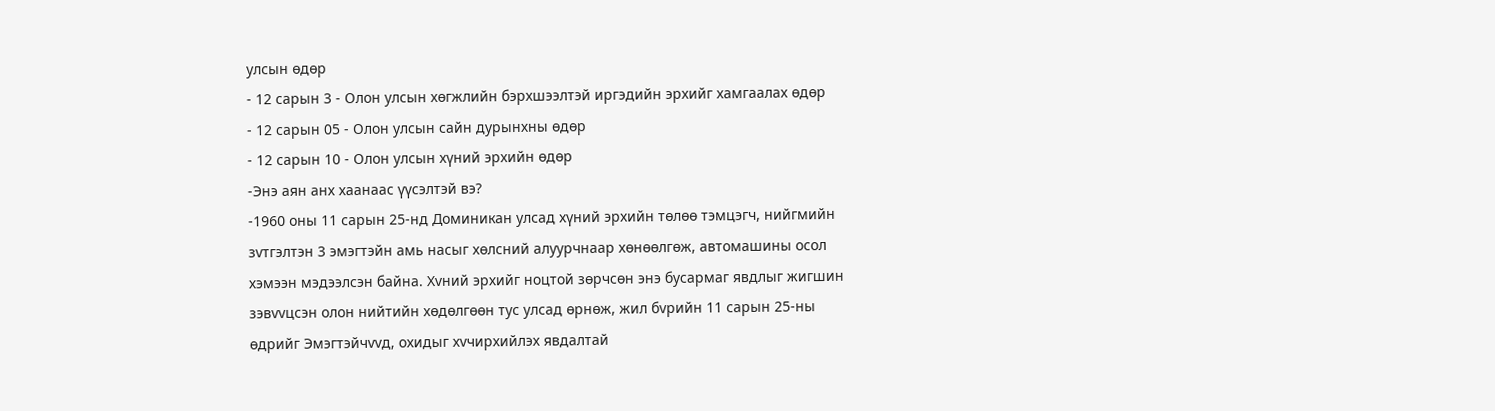улсын өдөр
- 12 сарын 3 - Олон улсын хөгжлийн бэрхшээлтэй иргэдийн эрхийг хамгаалах өдөр
- 12 сарын 05 - Олон улсын сайн дурынхны өдөр
- 12 сарын 10 - Олон улсын хүний эрхийн өдөр
-Энэ аян анх хаанаас үүсэлтэй вэ?
-1960 оны 11 сарын 25-нд Доминикан улсад хүний эрхийн төлөө тэмцэгч, нийгмийн зvтгэлтэн 3 эмэгтэйн амь насыг хөлсний алуурчнаар хөнөөлгөж, автомашины осол хэмээн мэдээлсэн байна. Хvний эрхийг ноцтой зөрчсөн энэ бусармаг явдлыг жигшин зэвvvцсэн олон нийтийн хөдөлгөөн тус улсад өрнөж, жил бvрийн 11 сарын 25-ны өдрийг Эмэгтэйчvvд, охидыг хvчирхийлэх явдалтай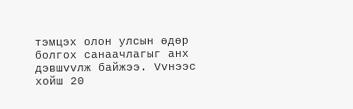тэмцэх олон улсын өдөр болгох санаачлагыг анх дэвшvvлж байжээ. Vvнээс хойш 20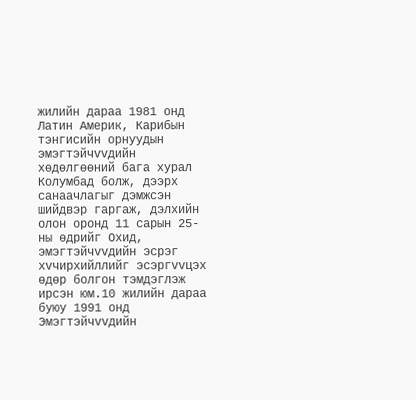жилийн дараа 1981 онд Латин Америк, Карибын тэнгисийн орнуудын эмэгтэйчvvдийн хөдөлгөөний бага хурал Колумбад болж, дээрх санаачлагыг дэмжсэн шийдвэр гаргаж, дэлхийн олон оронд 11 сарын 25-ны өдрийг Охид, эмэгтэйчvvдийн эсрэг хvчирхийллийг эсэргvvцэх өдөр болгон тэмдэглэж ирсэн юм.10 жилийн дараа буюу 1991 онд Эмэгтэйчvvдийн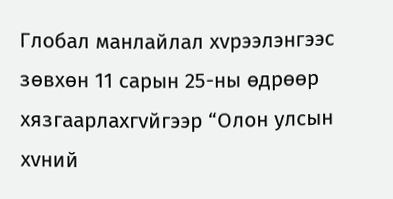Глобал манлайлал хvрээлэнгээс зөвхөн 11 сарын 25-ны өдрөөр хязгаарлахгvйгээр “Олон улсын хvний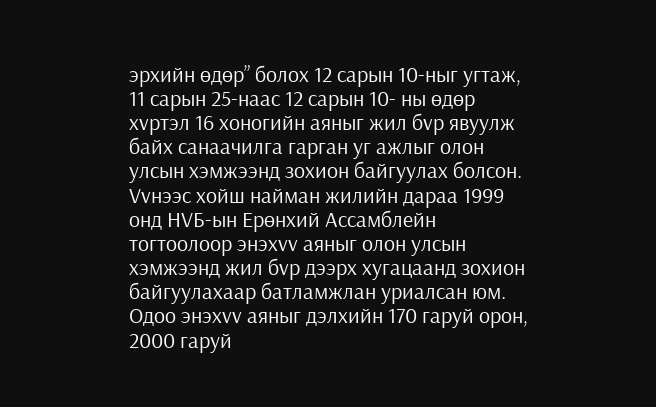эрхийн өдөр” болох 12 сарын 10-ныг угтаж, 11 сарын 25-наас 12 сарын 10- ны өдөр хvртэл 16 хоногийн аяныг жил бvр явуулж байх санаачилга гарган уг ажлыг олон улсын хэмжээнд зохион байгуулах болсон. Vvнээс хойш найман жилийн дараа 1999 онд НVБ-ын Ерөнхий Ассамблейн тогтоолоор энэхvv аяныг олон улсын хэмжээнд жил бvр дээрх хугацаанд зохион байгуулахаар батламжлан уриалсан юм. Одоо энэхvv аяныг дэлхийн 170 гаруй орон, 2000 гаруй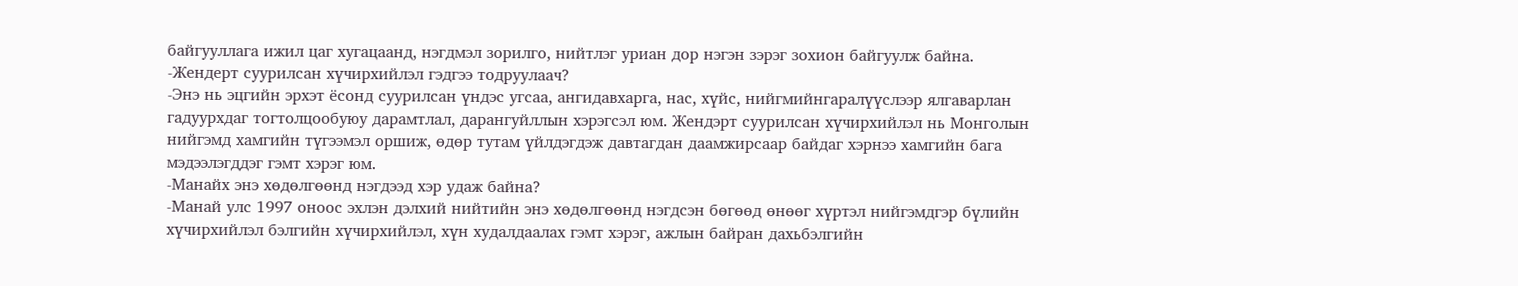байгууллага ижил цаг хугацаанд, нэгдмэл зорилго, нийтлэг уриан дор нэгэн зэрэг зохион байгуулж байна.
-Жендерт суурилсан хүчирхийлэл гэдгээ тодруулаач?
-Энэ нь эцгийн эрхэт ёсонд суурилсан үндэс угсаа, ангидавхарга, нас, хүйс, нийгмийнгаралүүслээр ялгаварлан гадуурхдаг тогтолцообуюу дарамтлал, дарангуйллын хэрэгсэл юм. Жендэрт суурилсан хүчирхийлэл нь Монголын нийгэмд хамгийн түгээмэл оршиж, өдөр тутам үйлдэгдэж давтагдан даамжирсаар байдаг хэрнээ хамгийн бага мэдээлэгддэг гэмт хэрэг юм.
-Манайх энэ хөдөлгөөнд нэгдээд хэр удаж байна?
-Манай улс 1997 оноос эхлэн дэлхий нийтийн энэ хөдөлгөөнд нэгдсэн бөгөөд өнөөг хүртэл нийгэмдгэр бүлийн хүчирхийлэл бэлгийн хүчирхийлэл, хүн худалдаалах гэмт хэрэг, ажлын байран дахьбэлгийн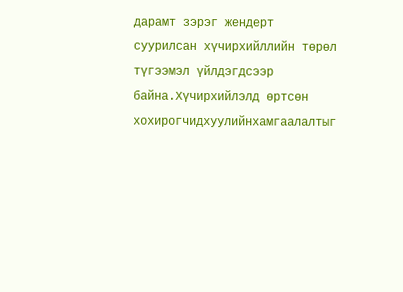дарамт зэрэг жендерт суурилсан хүчирхийллийн төрөл түгээмэл үйлдэгдсээр байна.Хүчирхийлэлд өртсөн хохирогчидхуулийнхамгаалалтыг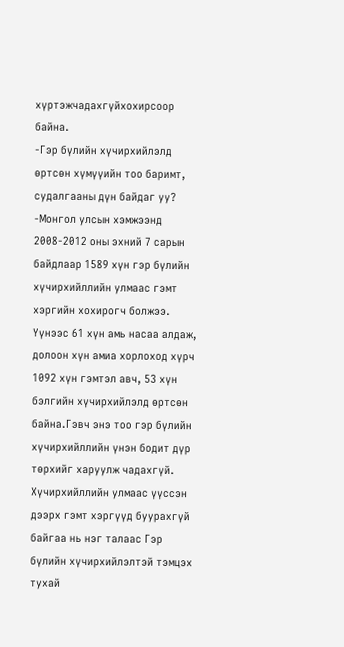хүртэжчадахгүйхохирсоор байна.
-Гэр бүлийн хүчирхийлэлд өртсөн хүмүүийн тоо баримт, судалгааны дүн байдаг уу?
-Монгол улсын хэмжээнд 2008-2012 оны эхний 7 сарын байдлаар 1589 хүн гэр бүлийн хүчирхийллийн улмаас гэмт хэргийн хохирогч болжээ. Үүнээс 61 хүн амь насаа алдаж, долоон хүн амиа хорлоход хүрч 1092 хүн гэмтэл авч, 53 хүн бэлгийн хүчирхийлэлд өртсөн байна.Гэвч энэ тоо гэр бүлийн хүчирхийллийн үнэн бодит дүр төрхийг харуулж чадахгүй. Хүчирхийллийн улмаас үүссэн дээрх гэмт хэргүүд буурахгүй байгаа нь нэг талаас Гэр бүлийн хүчирхийлэлтэй тэмцэх тухай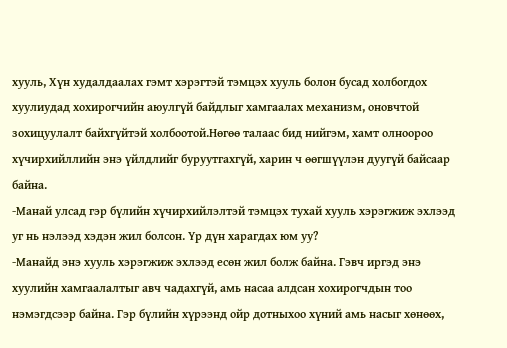хууль, Хүн худалдаалах гэмт хэрэгтэй тэмцэх хууль болон бусад холбогдох хуулиудад хохирогчийн аюулгүй байдлыг хамгаалах механизм, оновчтой зохицуулалт байхгүйтэй холбоотой.Нөгөө талаас бид нийгэм, хамт олноороо хүчирхийллийн энэ үйлдлийг буруутгахгүй, харин ч өөгшүүлэн дуугүй байсаар байна.
-Манай улсад гэр бүлийн хүчирхийлэлтэй тэмцэх тухай хууль хэрэгжиж эхлээд уг нь нэлээд хэдэн жил болсон. Үр дүн харагдах юм уу?
-Манайд энэ хууль хэрэгжиж эхлээд есөн жил болж байна. Гэвч иргэд энэ хуулийн хамгаалалтыг авч чадахгүй, амь насаа алдсан хохирогчдын тоо нэмэгдсээр байна. Гэр бүлийн хүрээнд ойр дотныхоо хүний амь насыг хөнөөх,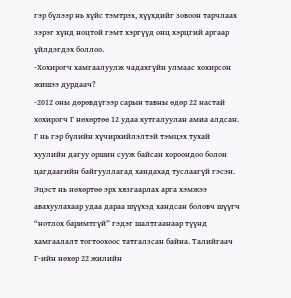гэр бүлээр нь хүйс тэмтрэх, хүүхдийг зовоон тарчлаах зэрэг хүнд ноцтой гэмт хэргүүд онц хэрцгий аргаар үйлдэгдэх боллоо.
-Хохирогч хамгаалуулж чадахгүйн улмаас хохирсон жишээ дурдаач?
-2012 оны дөрөвдүгээр сарын тавны өдөр 22 настай хохирогч Г нөхөртөө 12 удаа хутгалуулан амиа алдсан. Г нь гэр бүлийн хүчирхийлэлтэй тэмцэх тухай хуулийн дагуу оршин сууж байсан хороондоо болон цагдаагийн байгууллагад хандахад туслаагүй гэсэн. Эцэст нь нөхөртөө эрх хязгаарлах арга хэмжээ авахуулахаар удаа дараа шүүхэд хандсан боловч шүүгч “нотлох баримтгүй” гэдэг шалтгаанаар түүнд хамгаалалт тогтоохоос татгалзсан байна. Талийгаач Г-ийн нөхөр 22 жилийн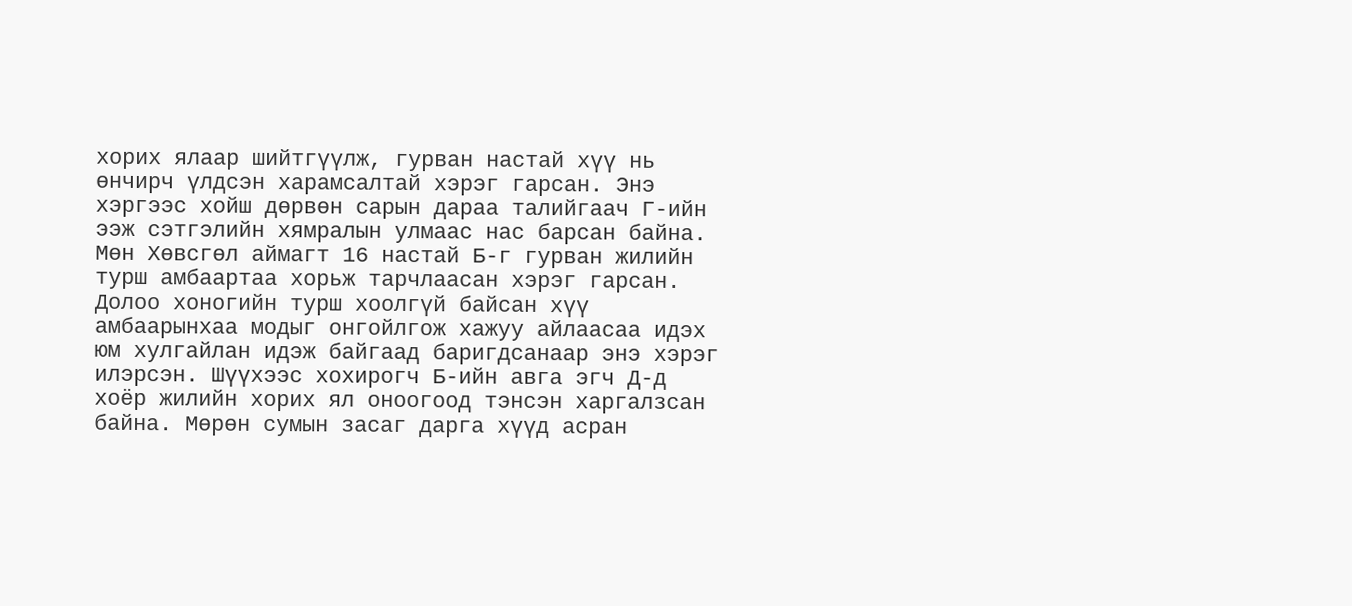хорих ялаар шийтгүүлж, гурван настай хүү нь өнчирч үлдсэн харамсалтай хэрэг гарсан. Энэ хэргээс хойш дөрвөн сарын дараа талийгаач Г-ийн ээж сэтгэлийн хямралын улмаас нас барсан байна.
Мөн Хөвсгөл аймагт 16 настай Б-г гурван жилийн турш амбаартаа хорьж тарчлаасан хэрэг гарсан. Долоо хоногийн турш хоолгүй байсан хүү амбаарынхаа модыг онгойлгож хажуу айлаасаа идэх юм хулгайлан идэж байгаад баригдсанаар энэ хэрэг илэрсэн. Шүүхээс хохирогч Б-ийн авга эгч Д-д хоёр жилийн хорих ял оноогоод тэнсэн харгалзсан байна. Мөрөн сумын засаг дарга хүүд асран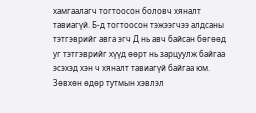хамгаалагч тогтоосон боловч хяналт тавиагүй. Б-д тогтоосон тэжээгчээ алдсаны тэтгэврийг авга эгч Д нь авч байсан бөгөөд уг тэтгэврийг хүүд өөрт нь зарцуулж байгаа эсэхэд хэн ч хяналт тавиагүй байгаа юм. Зөвхөн өдөр тутмын хэвлэл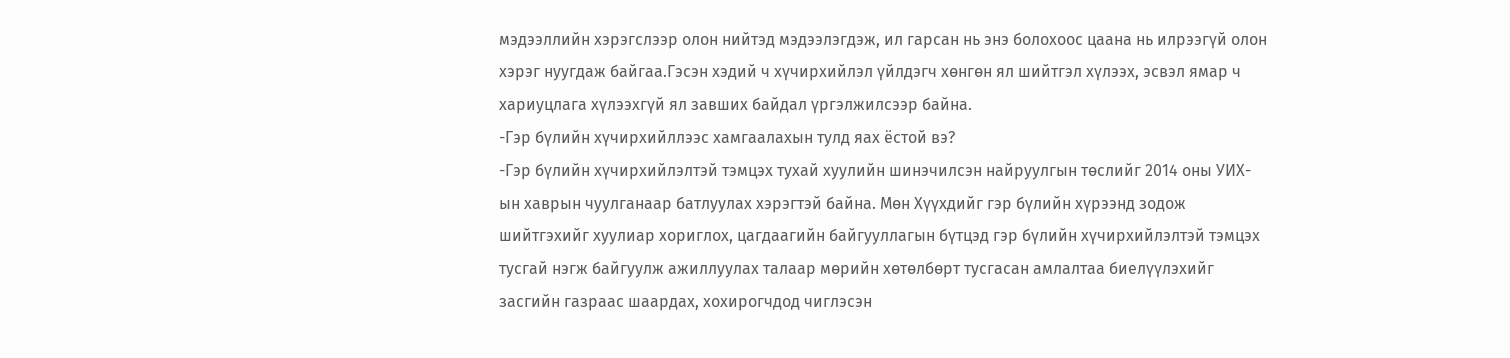мэдээллийн хэрэгслээр олон нийтэд мэдээлэгдэж, ил гарсан нь энэ болохоос цаана нь илрээгүй олон хэрэг нуугдаж байгаа.Гэсэн хэдий ч хүчирхийлэл үйлдэгч хөнгөн ял шийтгэл хүлээх, эсвэл ямар ч хариуцлага хүлээхгүй ял завших байдал үргэлжилсээр байна.
-Гэр бүлийн хүчирхийллээс хамгаалахын тулд яах ёстой вэ?
-Гэр бүлийн хүчирхийлэлтэй тэмцэх тухай хуулийн шинэчилсэн найруулгын төслийг 2014 оны УИХ-ын хаврын чуулганаар батлуулах хэрэгтэй байна. Мөн Хүүхдийг гэр бүлийн хүрээнд зодож шийтгэхийг хуулиар хориглох, цагдаагийн байгууллагын бүтцэд гэр бүлийн хүчирхийлэлтэй тэмцэх тусгай нэгж байгуулж ажиллуулах талаар мөрийн хөтөлбөрт тусгасан амлалтаа биелүүлэхийг засгийн газраас шаардах, хохирогчдод чиглэсэн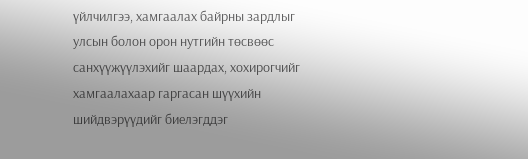үйлчилгээ, хамгаалах байрны зардлыг улсын болон орон нутгийн төсвөөс санхүүжүүлэхийг шаардах, хохирогчийг хамгаалахаар гаргасан шүүхийн шийдвэрүүдийг биелэгддэг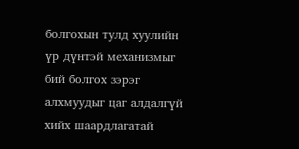болгохын тулд хуулийн үр дүнтэй механизмыг бий болгох зэрэг алхмуудыг цаг алдалгүй хийх шаардлагатай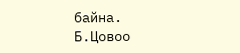байна.
Б.Цовоо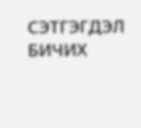СЭТГЭГДЭЛ БИЧИХ